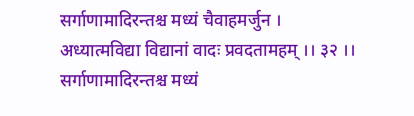सर्गाणामादिरन्तश्च मध्यं चैवाहमर्जुन । अध्यात्मविद्या विद्यानां वादः प्रवदतामहम् ।। ३२ ।।
सर्गाणामादिरन्तश्च मध्यं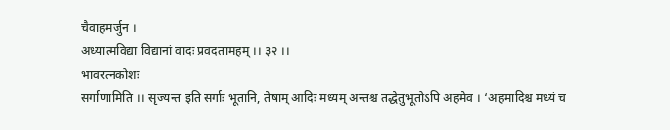चैवाहमर्जुन ।
अध्यात्मविद्या विद्यानां वादः प्रवदतामहम् ।। ३२ ।।
भावरत्नकोशः
सर्गाणामिति ।। सृज्यन्त इति सर्गाः भूतानि, तेषाम् आदिः मध्यम् अन्तश्च तद्धेतुभूतोऽपि अहमेव । ‘अहमादिश्च मध्यं च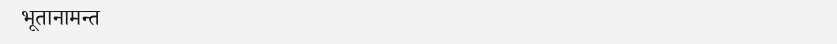भूतानामन्त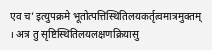एव च’ इत्युपक्रमे भूतोत्पत्तिस्थितिलयकर्तृत्वमात्रमुक्तम् । अत्र तु सृष्टिस्थितिलयलक्षणक्रियासु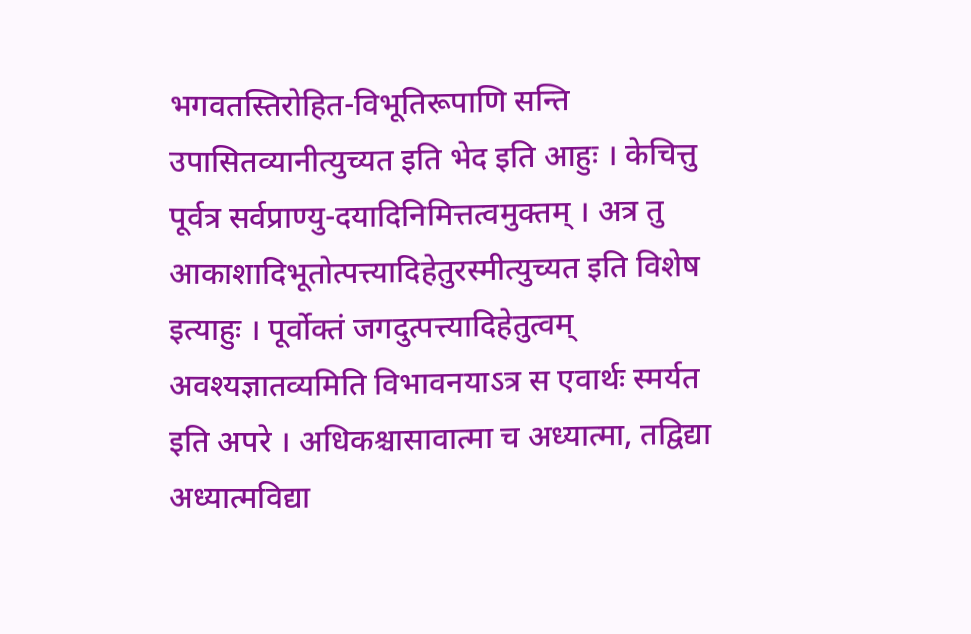भगवतस्तिरोहित-विभूतिरूपाणि सन्ति उपासितव्यानीत्युच्यत इति भेद इति आहुः । केचित्तु पूर्वत्र सर्वप्राण्यु-दयादिनिमित्तत्वमुक्तम् । अत्र तु आकाशादिभूतोत्पत्त्यादिहेतुरस्मीत्युच्यत इति विशेष इत्याहुः । पूर्वोक्तं जगदुत्पत्त्यादिहेतुत्वम् अवश्यज्ञातव्यमिति विभावनयाऽत्र स एवार्थः स्मर्यत इति अपरे । अधिकश्चासावात्मा च अध्यात्मा, तद्विद्या अध्यात्मविद्या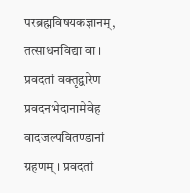परब्रह्मविषयकज्ञानम्, तत्साधनविद्या वा । प्रवदतां वक्तृद्वारेण प्रवदनभेदानामेवेह वादजल्पवितण्डानां ग्रहणम् । प्रवदतां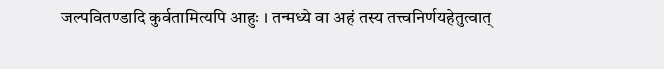जल्पवितण्डादि कुर्वतामित्यपि आहुः । तन्मध्ये वा अहं तस्य तत्त्वनिर्णयहेतुत्वात्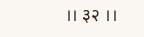।। ३२ ।।